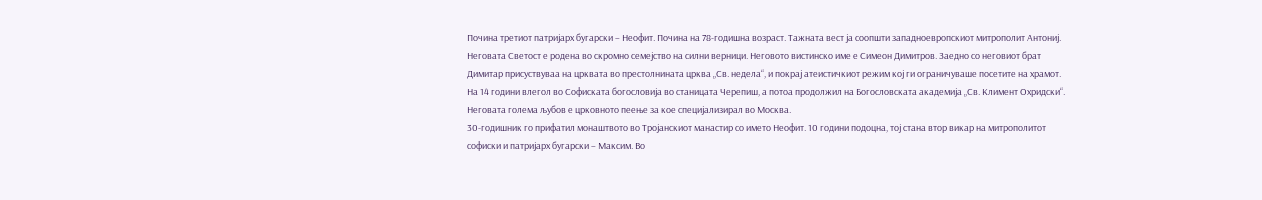Почина третиот патријарх бугарски – Неофит. Почина на 78-годишна возраст. Тажната вест ја соопшти западноевропскиот митрополит Антониј.
Неговата Светост е родена во скромно семејство на силни верници. Неговото вистинско име е Симеон Димитров. Заедно со неговиот брат Димитар присуствуваа на црквата во престолнината црква „Св. недела“, и покрај атеистичкиот режим кој ги ограничуваше посетите на храмот. На 14 години влегол во Софиската богословија во станицата Черепиш, а потоа продолжил на Богословската академија „Св. Климент Охридски“. Неговата голема љубов е црковното пеење за кое специјализирал во Москва.
30-годишник го прифатил монаштвото во Тројанскиот манастир со името Неофит. 10 години подоцна, тој стана втор викар на митрополитот софиски и патријарх бугарски – Максим. Во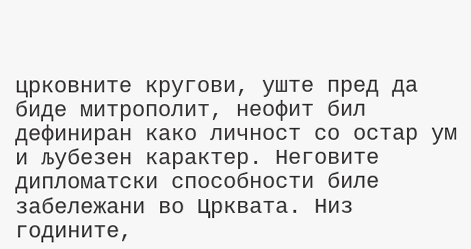црковните кругови, уште пред да биде митрополит, неофит бил дефиниран како личност со остар ум и љубезен карактер. Неговите дипломатски способности биле забележани во Црквата. Низ годините,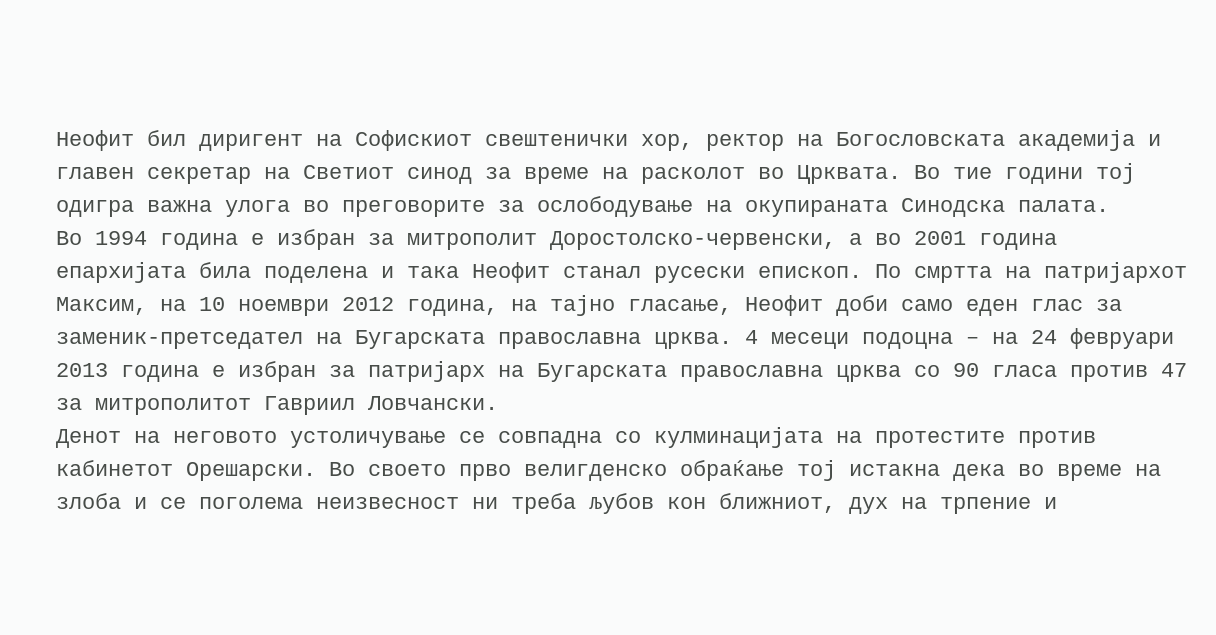Неофит бил диригент на Софискиот свештенички хор, ректор на Богословската академија и главен секретар на Светиот синод за време на расколот во Црквата. Во тие години тој одигра важна улога во преговорите за ослободување на окупираната Синодска палата.
Во 1994 година е избран за митрополит Доростолско-червенски, а во 2001 година епархијата била поделена и така Неофит станал русески епископ. По смртта на патријархот Максим, на 10 ноември 2012 година, на тајно гласање, Неофит доби само еден глас за заменик-претседател на Бугарската православна црква. 4 месеци подоцна – на 24 февруари 2013 година е избран за патријарх на Бугарската православна црква со 90 гласа против 47 за митрополитот Гавриил Ловчански.
Денот на неговото устоличување се совпадна со кулминацијата на протестите против кабинетот Орешарски. Во своето прво велигденско обраќање тој истакна дека во време на злоба и се поголема неизвесност ни треба љубов кон ближниот, дух на трпение и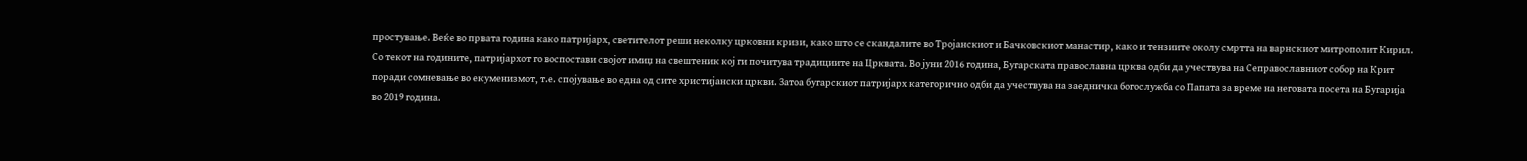простување. Веќе во првата година како патријарх, светителот реши неколку црковни кризи, како што се скандалите во Тројанскиот и Бачковскиот манастир, како и тензиите околу смртта на варнскиот митрополит Кирил.
Со текот на годините, патријархот го воспостави својот имиџ на свештеник кој ги почитува традициите на Црквата. Во јуни 2016 година, Бугарската православна црква одби да учествува на Сеправославниот собор на Крит поради сомневање во екуменизмот, т.е. спојување во една од сите христијански цркви. Затоа бугарскиот патријарх категорично одби да учествува на заедничка богослужба со Папата за време на неговата посета на Бугарија во 2019 година.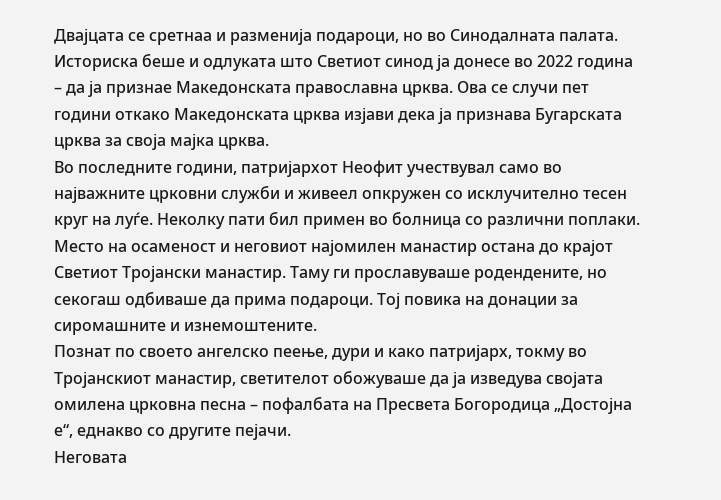Двајцата се сретнаа и разменија подароци, но во Синодалната палата.
Историска беше и одлуката што Светиот синод ја донесе во 2022 година – да ја признае Македонската православна црква. Ова се случи пет години откако Македонската црква изјави дека ја признава Бугарската црква за своја мајка црква.
Во последните години, патријархот Неофит учествувал само во најважните црковни служби и живеел опкружен со исклучително тесен круг на луѓе. Неколку пати бил примен во болница со различни поплаки. Место на осаменост и неговиот најомилен манастир остана до крајот Светиот Тројански манастир. Таму ги прославуваше родендените, но секогаш одбиваше да прима подароци. Тој повика на донации за сиромашните и изнемоштените.
Познат по своето ангелско пеење, дури и како патријарх, токму во Тројанскиот манастир, светителот обожуваше да ја изведува својата омилена црковна песна – пофалбата на Пресвета Богородица „Достојна е“, еднакво со другите пејачи.
Неговата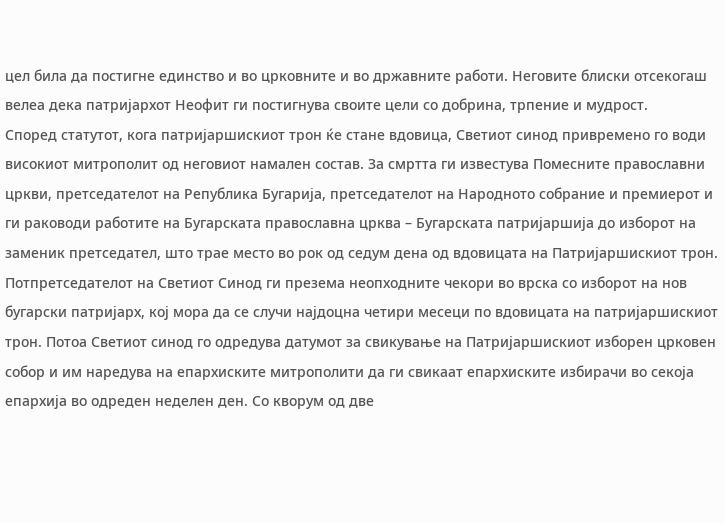цел била да постигне единство и во црковните и во државните работи. Неговите блиски отсекогаш велеа дека патријархот Неофит ги постигнува своите цели со добрина, трпение и мудрост.
Според статутот, кога патријаршискиот трон ќе стане вдовица, Светиот синод привремено го води високиот митрополит од неговиот намален состав. За смртта ги известува Помесните православни цркви, претседателот на Република Бугарија, претседателот на Народното собрание и премиерот и ги раководи работите на Бугарската православна црква – Бугарската патријаршија до изборот на заменик претседател, што трае место во рок од седум дена од вдовицата на Патријаршискиот трон. Потпретседателот на Светиот Синод ги презема неопходните чекори во врска со изборот на нов бугарски патријарх, кој мора да се случи најдоцна четири месеци по вдовицата на патријаршискиот трон. Потоа Светиот синод го одредува датумот за свикување на Патријаршискиот изборен црковен собор и им наредува на епархиските митрополити да ги свикаат епархиските избирачи во секоја епархија во одреден неделен ден. Со кворум од две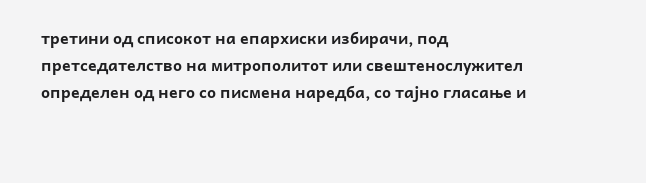третини од списокот на епархиски избирачи, под претседателство на митрополитот или свештенослужител определен од него со писмена наредба, со тајно гласање и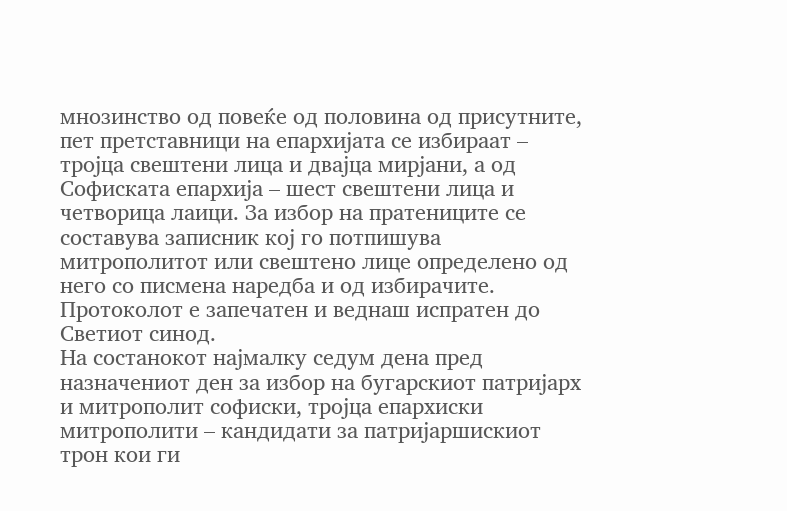мнозинство од повеќе од половина од присутните, пет претставници на епархијата се избираат – тројца свештени лица и двајца мирјани, а од Софиската епархија – шест свештени лица и четворица лаици. За избор на пратениците се составува записник кој го потпишува митрополитот или свештено лице определено од него со писмена наредба и од избирачите. Протоколот е запечатен и веднаш испратен до Светиот синод.
На состанокот најмалку седум дена пред назначениот ден за избор на бугарскиот патријарх и митрополит софиски, тројца епархиски митрополити – кандидати за патријаршискиот трон кои ги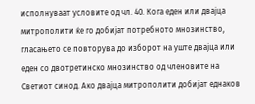исполнуваат условите од чл. 40. Кога еден или двајца митрополити ќе го добијат потребното мнозинство, гласањето се повторува до изборот на уште двајца или еден со двотретинско мнозинство од членовите на Светиот синод. Ако двајца митрополити добијат еднаков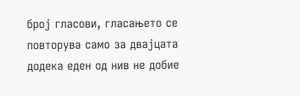број гласови, гласањето се повторува само за двајцата додека еден од нив не добие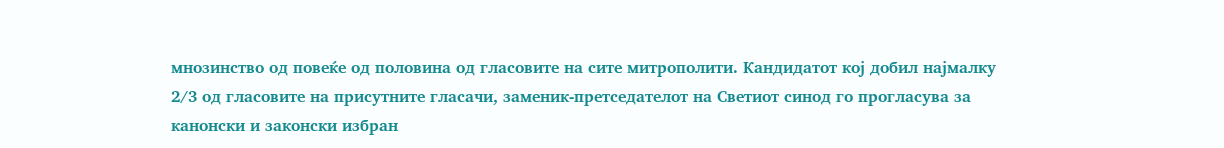мнозинство од повеќе од половина од гласовите на сите митрополити. Кандидатот кој добил најмалку 2/3 од гласовите на присутните гласачи, заменик-претседателот на Светиот синод го прогласува за канонски и законски избран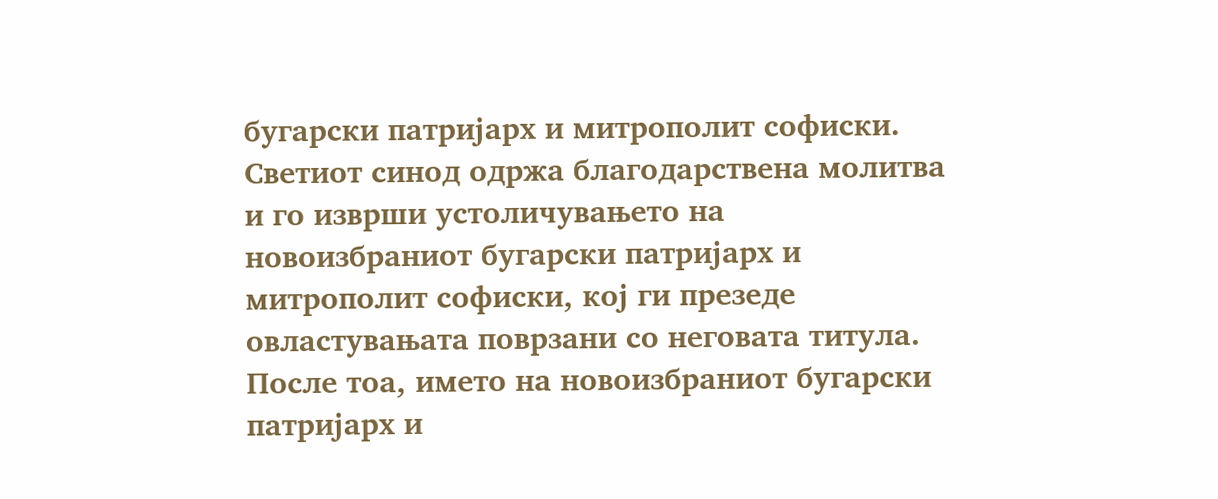бугарски патријарх и митрополит софиски. Светиот синод одржа благодарствена молитва и го изврши устоличувањето на новоизбраниот бугарски патријарх и митрополит софиски, кој ги презеде овластувањата поврзани со неговата титула. После тоа, името на новоизбраниот бугарски патријарх и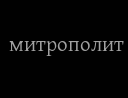митрополит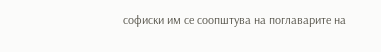софиски им се соопштува на поглаварите на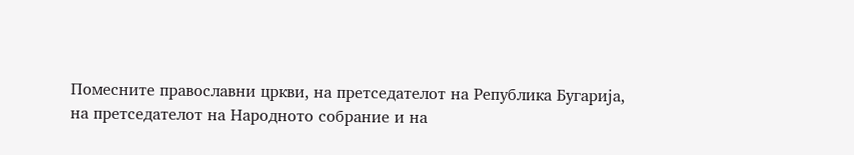Помесните православни цркви, на претседателот на Република Бугарија, на претседателот на Народното собрание и на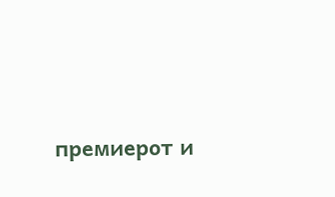премиерот и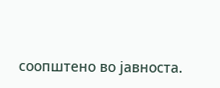соопштено во јавноста.